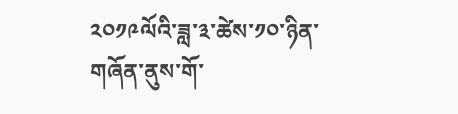༢༠༡༩ལོའི་ཟླ་༣་ཚེས་༡༠་ཉིན་གཞོན་ནུས་གོ་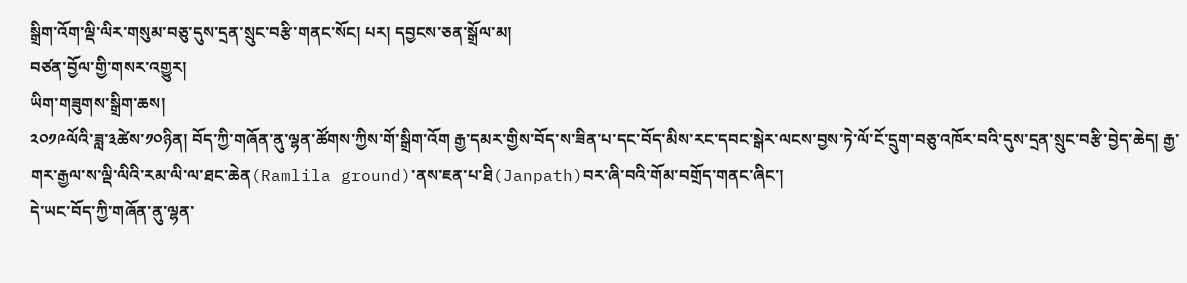སྒྲིག་འོག་ལྡི་ལིར་གསུམ་བཅུ་དུས་དྲན་སྲུང་བརྩི་གནང་སོང། པར། དབྱངས་ཅན་སྒྲོལ་མ།
བཙན་བྱོལ་གྱི་གསར་འགྱུར།
ཡིག་གཟུགས་སྒྲིག་ཆས།
༢༠༡༩ལོའི་ཟླ་༣ཚེས་༡༠ཉིན། བོད་ཀྱི་གཞོན་ནུ་ལྷན་ཚོགས་ཀྱིས་གོ་སྒྲིག་འོག རྒྱ་དམར་གྱིས་བོད་ས་ཟིན་པ་དང་བོད་མིས་རང་དབང་སྒེར་ལངས་བྱས་ཏེ་ལོ་ངོ་དྲུག་བཅུ་འཁོར་བའི་དུས་དྲན་སྲུང་བརྩི་བྱེད་ཆེད། རྒྱ་གར་རྒྱལ་ས་ལྡི་ལིའི་རམ་ལི་ལ་ཐང་ཆེན(Ramlila ground)་ནས་ཇན་པ་ཐི(Janpath)བར་ཞི་བའི་གོམ་བགྲོད་གནང་ཞིང་།
དེ་ཡང་བོད་ཀྱི་གཞོན་ནུ་ལྷན་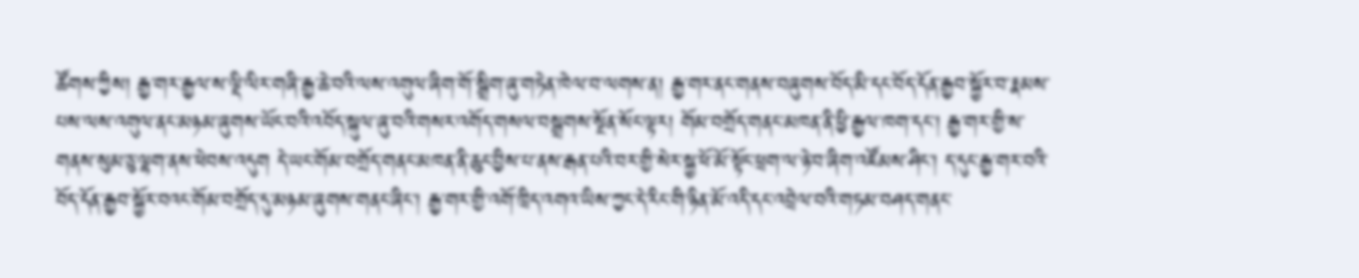ཚོགས་ཀྱིས། རྒྱ་གར་རྒྱལ་ས་ལྡི་ལིར་གཞི་རྒྱ་ཆེ་བའི་ལས་འགུལ་ཞིག་གོ་སྒྲིག་ཞུ་གཏེན་ཁེལ་བ་ལགས་ན། རྒྱ་གར་ནང་གནས་བཞུགས་བོད་མི་དང་བོད་དོན་རྒྱབ་སྐྱོར་བ་རྣམས་པས་ལས་འགུལ་ནང་མཉམ་ཞུགས་ཡོང་བའི་འབོད་སྐུལ་ཞུ་བའི་གསར་འགོད་གསལ་བསྒྲགས་སྔོན་སོང་ལྟར། གོམ་བགྲོད་གནང་མཁན་ནི་ཕྱི་རྒྱལ་ཁག་དང་། རྒྱ་གར་གྱི་ས་གནས་སུམ་ཅུ་ལྷག་ནས་ཕེབས་འདུག དེ་ཡང་གོམ་བགྲོད་གནང་མཁན་ནི་ཆུང་བྱིས་པ་ནས་རྒན་པའི་བར་གྱི་སེར་སྐྱ་ཕོ་མོ་སྟོང་ཕྲག་ལ་ཉེ་བ་ཞིག་འཛོམས་ཤིང་། ད་དུང་རྒྱ་གར་བའི་བོད་དོན་རྒྱབ་སྐྱོར་བའང་གོམ་བགྲོད་དུ་མཉམ་ཞུགས་གནང་ཞིང་། རྒྱ་གར་གྱི་འགོ་ཁྲིད་འགའ་ཡིས་ཀྱང་དེ་རིང་གི་ཉིན་མོ་འདི་དང་འབྲེལ་བའི་གཏམ་བཤད་གནང་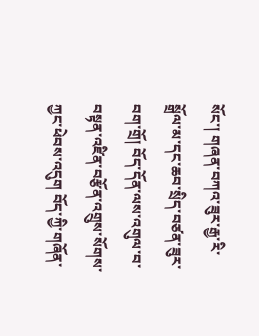སོང་། གཞན་བཀའ་ཟུར་རྒྱ་རི་སྒྲོལ་མ་དང་ཆབ་སྲིད་བཙན་ཟུར་བག་གྲོ། བོད་དོན་ལས་འགུལ་བ་བསྟན་འཛིན་བརྩོན་འགྲུས་སོགས་ཀྱང་ཕེབས་འདུག བོད་ཀྱི་གཞོན་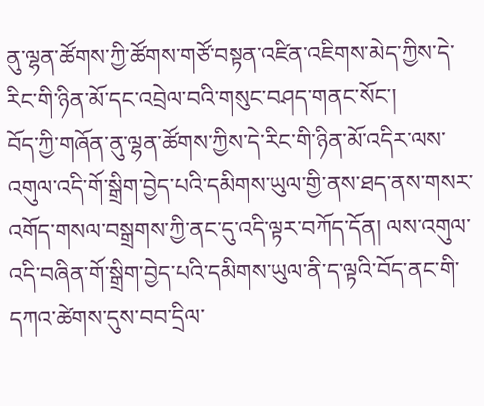ནུ་ལྷན་ཚོགས་ཀྱི་ཚོགས་གཙོ་བསྟན་འཛིན་འཇིགས་མེད་ཀྱིས་དེ་རིང་གི་ཉིན་མོ་དང་འབྲེལ་བའི་གསུང་བཤད་གནང་སོང་།
བོད་ཀྱི་གཞོན་ནུ་ལྷན་ཚོགས་ཀྱིས་དེ་རིང་གི་ཉིན་མོ་འདིར་ལས་འགུལ་འདི་གོ་སྒྲིག་བྱེད་པའི་དམིགས་ཡུལ་གྱི་ནས་ཐད་ནས་གསར་འགོད་གསལ་བསྒྲགས་ཀྱི་ནང་དུ་འདི་ལྟར་བཀོད་དོན། ལས་འགུལ་འདི་བཞིན་གོ་སྒྲིག་བྱེད་པའི་དམིགས་ཡུལ་ནི་ད་ལྟའི་བོད་ནང་གི་དཀའ་ཚེགས་དུས་བབ་དྲིལ་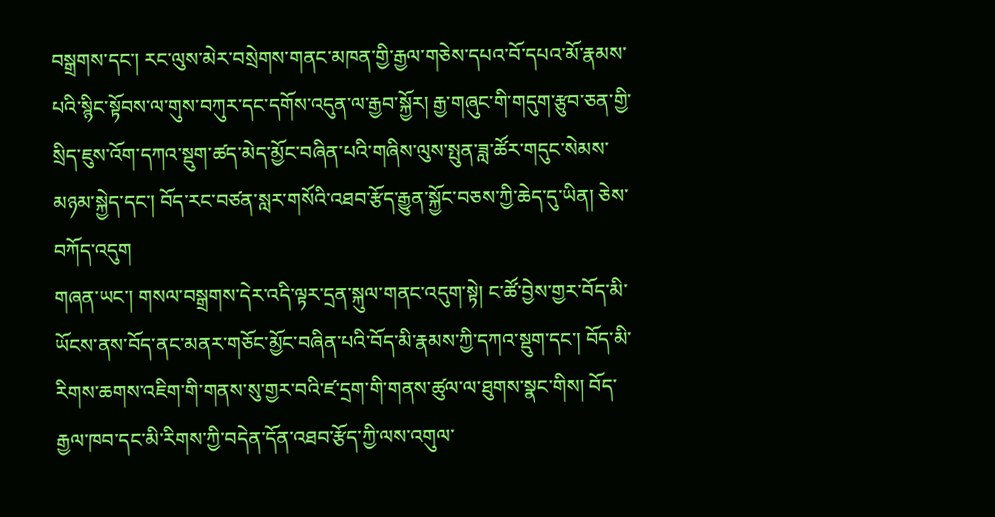བསྒྲགས་དང་། རང་ལུས་མེར་བསྲེགས་གནང་མཁན་གྱི་རྒྱལ་གཅེས་དཔའ་བོ་དཔའ་མོ་རྣམས་པའི་སྙིང་སྟོབས་ལ་གུས་བཀུར་དང་དགོས་འདུན་ལ་རྒྱབ་སྐྱོར། རྒྱ་གཞུང་གི་གདུག་རྩུབ་ཅན་གྱི་སྲིད་ཇུས་འོག་དཀའ་སྡུག་ཚད་མེད་མྱོང་བཞིན་པའི་གཞིས་ལུས་སྤུན་ཟླ་ཚོར་གདུང་སེམས་མཉམ་སྐྱེད་དང་། བོད་རང་བཙན་སླར་གསོའི་འཐབ་རྩོད་རྒྱུན་སྐྱོང་བཅས་ཀྱི་ཆེད་དུ་ཡིན། ཅེས་བཀོད་འདུག
གཞན་ཡང་། གསལ་བསྒྲགས་དེར་འདི་ལྟར་དྲན་སྐུལ་གནང་འདུག་སྟེ། ང་ཚོ་བྱེས་གྱར་བོད་མི་ཡོངས་ནས་བོད་ནང་མནར་གཅོང་མྱོང་བཞིན་པའི་བོད་མི་རྣམས་ཀྱི་དཀའ་སྡུག་དང་། བོད་མི་རིགས་ཆགས་འཇིག་གི་གནས་སུ་གྱར་བའི་ཛ་དྲག་གི་གནས་ཚུལ་ལ་ཐུགས་སྣང་གིས། བོད་རྒྱལ་ཁབ་དང་མི་རིགས་ཀྱི་བདེན་དོན་འཐབ་རྩོད་ཀྱི་ལས་འགུལ་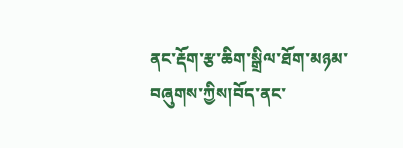ནང་རྡོག་རྩ་ཆིག་སྒྲིལ་ཐོག་མཉམ་བཞུགས་ཀྱིས།བོད་ནང་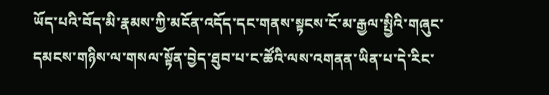ཡོད་པའི་བོད་མི་རྣམས་ཀྱི་མངོན་འདོད་དང་གནས་སྟངས་ངོ་མ་རྒྱལ་སྤྱིའི་གཞུང་དམངས་གཉིས་ལ་གསལ་སྟོན་བྱེད་ཐུབ་པ་ང་ཚོའི་ལས་འགནན་ཡིན་པ་དེ་རིང་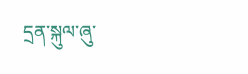དྲན་སྐུལ་ཞུ་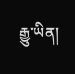རྒྱུ་ཡིན།